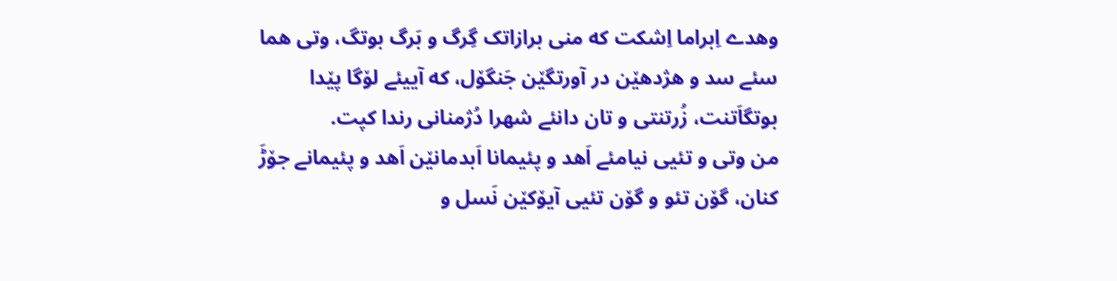وهدے اِبراما اِشکت که منی برازاتک گِرگ و بَرگ بوتگ، وتی هما سئے سد و هژدهێن در آورتگێن جَنگۆل، که آییئے لۆگا پێدا بوتگاَتنت، زُرتنتی و تان دانئے شهرا دُژمنانی رندا کپت.
من وتی و تئیی نیامئے اَهد و پئیمانا اَبدمانێن اَهد و پئیمانے جۆڑَ کنان، گۆن تئو و گۆن تئیی آیۆکێن نَسل و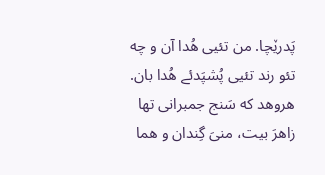پَدرێچا. من تئیی هُدا آن و چه تئو رند تئیی پُشپَدئے هُدا بان.
هروهد که سَنج جمبرانی تها زاهرَ بیت، منیَ گِندان و هما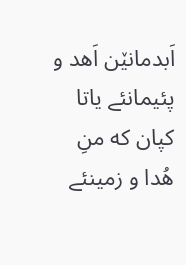اَبدمانێن اَهد و پئیمانئے یاتا کپان که منِ هُدا و زمینئے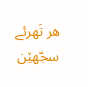هر تَهرئے سجّهێن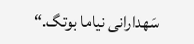سَهدارانی نیاما بوتگ.“